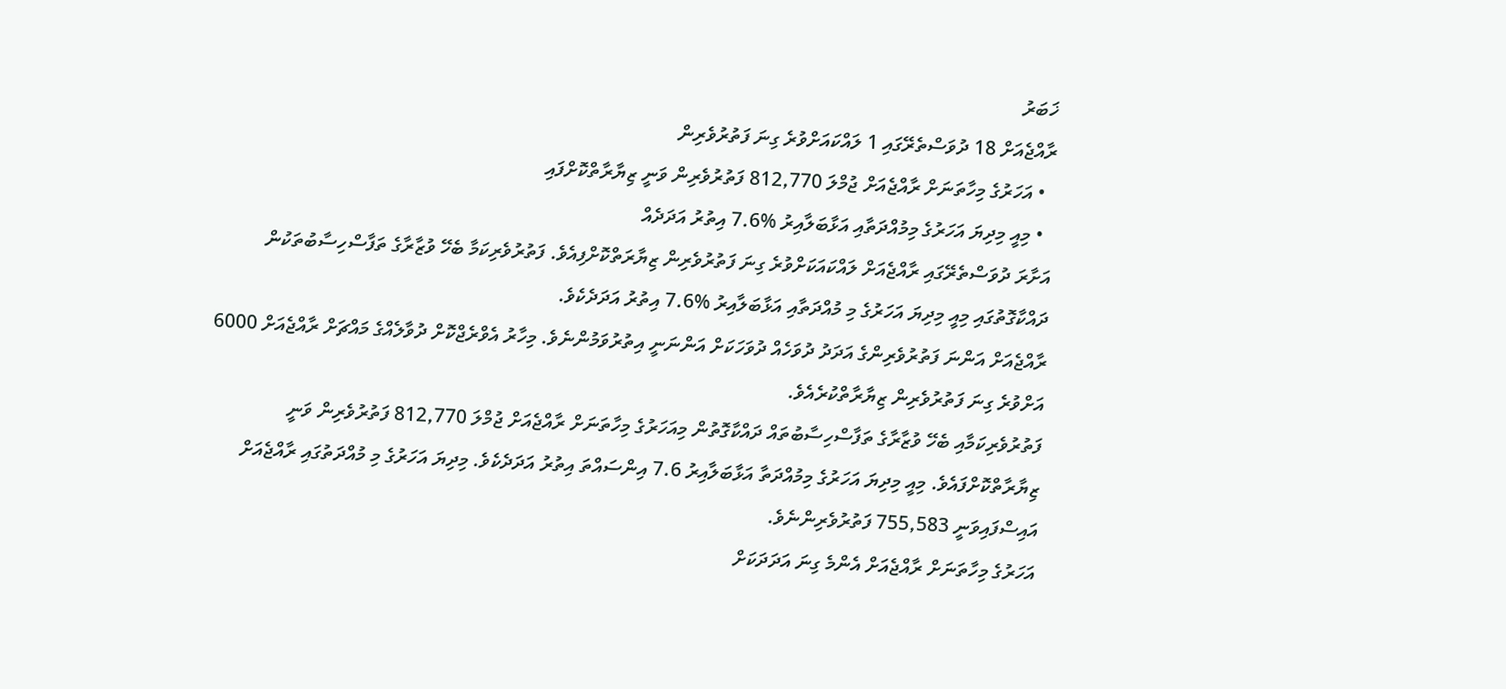ޚަބަރު
ރާއްޖެއަށް 18 ދުވަސްތެރޭގައި 1 ލައްކައަށްވުރެ ގިނަ ފަތުރުވެރިން
  • އަހަރުގެ މިހާތަނަށް ރާއްޖެއަށް ޖުމްލަ 812,770 ފަތުރުވެރިން ވަނީ ޒިޔާރާތްކޮށްފައި
  • މިއީ މިދިޔަ އަހަރުގެ މިމުއްދަތާއި އަޅާބަލާއިރު %7.6 އިތުރު އަދަދެއް
އަށާރަ ދުވަސްތެރޭގައި ރާއްޖެއަށް ލައްކައަކަށްވުރެ ގިނަ ފަތުރުވެރިން ޒިޔާރަތްކޮށްފިއެވެ. ފަތުރުވެރިކަމާ ބެހޭ ވުޒާރާގެ ތަފާސްހިސާބުތަކުން ދައްކާގޮތުގައި މިއީ މިދިޔަ އަހަރުގެ މި މުއްދަތާއި އަޅާބަލާއިރު %7.6 އިތުރު އަދަދެކެވެ.
ރާއްޖެއަށް އަންނަ ފަތުރުވެރިންގެ އަދަދު ދުވަހެއް ދުވަހަކަށް އަންނަނީ އިތުރުވަމުންނެވެ. މިހާރު އެވްރެޖްކޮށް ދުވާލެއްގެ މައްޗަށް ރާއްޖެއަށް 6000 އަށްވުރެ ގިނަ ފަތުރުވެރިން ޒިޔާރާތްކުރެއެވެ.
ފަތުރުވެރިކަމާއި ބެހޭ ވުޒާރާގެ ތަފާސްހިސާބުތައް ދައްކާގޮތުން މިއަހަރުގެ މިހާތަނަށް ރާއްޖެއަށް ޖުމްލަ 812,770 ފަތުރުވެރިން ވަނީ ޒިޔާރާތްކޮށްފައެވެ. މިއީ މިދިޔަ އަހަރުގެ މިމުއްދަތާ އަޅާބަލާއިރު 7.6 އިންސައްތަ އިތުރު އަދަދެކެވެ. މިދިޔަ އަހަރުގެ މި މުއްދަތުގައި ރާއްޖެއަށް އައިސްފައިވަނީ 755,583 ފަތުރުވެރިންނެވެ.
އަހަރުގެ މިހާތަނަށް ރާއްޖެއަށް އެންމެ ގިނަ އަދަދަކަށް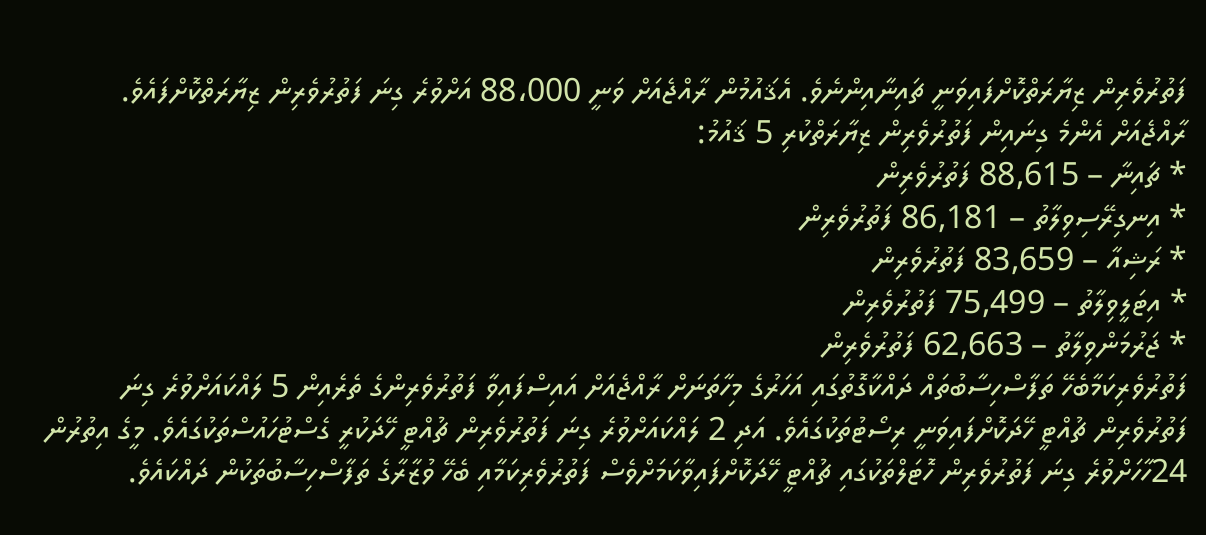ފަތުރުވެރިން ޒިޔާރަތްކޮށްފައިވަނީ ޗައިނާއިންނެވެ. އެޤައުމުން ރާއްޖެއަށް ވަނީ 88،000 އަށްވުރެ ގިނަ ފަތުރުވެރިން ޒިޔާރަތްކޮށްފައެވެ.
ރާއްޖެއަށް އެންމެ ގިނައިން ފަތުރުވެރިން ޒިޔާރަތްކުރި 5 ޤައުމު:
* ޗައިނާ – 88,615 ފަތުރުވެރިން
* އިނގިރޭސިވިލާތު – 86,181 ފަތުރުވެރިން
* ރަޝިއާ – 83,659 ފަތުރުވެރިން
* އިޓަލީވިލާތު – 75,499 ފަތުރުވެރިން
* ޖަރުމަންވިލާތު – 62,663 ފަތުރުވެރިން
ފަތުރުވެރިކަމާބެހޭ ތަފާސްހިސާބުތައް ދައްކާގޮތުގައި އަހަރުގެ މިހާތަނަށް ރާއްޖެއަށް އައިސްފައިވާ ފަތުރުވެރިންގެ ތެރެއިން 5 ލައްކައަށްވުރެ ގިނަ ފަތުރުވެރިން ޗުއްޓީ ހޭދަކޮށްފައިވަނީ ރިސޯޓުތަކުގައެވެ. އަދި 2 ލައްކައަށްވުރެ ގިނަ ފަތުރުވެރިން ޗުއްޓީ ހޭދަކުރީ ގެސްޓުހައުސްތަކުގައެވެ. މީގެ އިތުރުން 24ހާހަށްވުރެ ގިނަ ފަތުރުވެރިން ހޮޓަލްތަކުގައި ޗުއްޓީ ހޭދަކޮށްފައިވާކަމަށްވެސް ފަތުރުވެރިކަމާއި ބެހޭ ވުޒާރާގެ ތަފާސްހިސާބުތަކުން ދައްކައެވެ.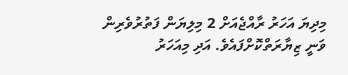މިދިޔަ އަހަރު ރާއްޖެއަށް 2 މިލިޔަން ފަތުރުވެރިން ވަނީ ޒިޔާރަތްކޮށްފައެވެ. އަދި މިއަހަރު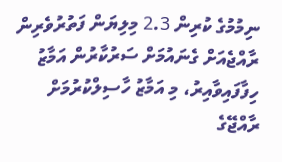ނިމުމުގެ ކުރިން 2.3 މިލިޔަން ފަތުރުވެރިން ރާއްޖެއަށް ގެނައުމަށް ސަރުކާރުން އަމާޒު ހިފާފައިވާއިރު، މި އަމާޒު ހާސިލްކުރުމަށް ރާއްޖޭގެ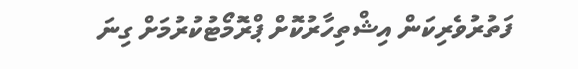ފަތުރުވެރިކަން އިޝްތިހާރުކޮށް ޕްރޮމޯޓުކުރުމަށް ގިނަ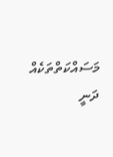މަސައްކަތްތަކެއް ދަނީ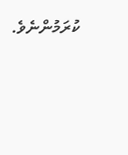ކުރަމުންނެވެ.